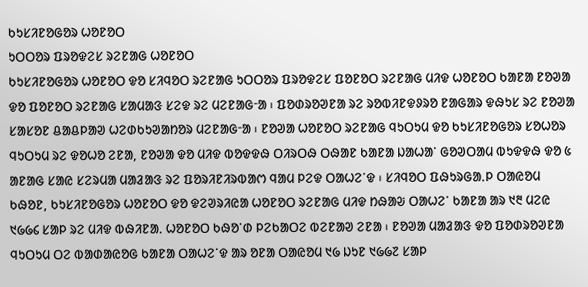ᱠᱩᱥᱤᱱᱚᱜᱚᱨ ᱦᱚᱱᱚᱛ
ᱩᱛᱛᱚᱨ ᱯᱨᱚᱫᱮᱥ ᱨᱮᱱᱟᱜ ᱦᱚᱱᱚᱛ
ᱠᱩᱥᱤᱱᱚᱜᱚᱨ ᱦᱚᱱᱚᱛ ᱫᱚ ᱥᱤᱧᱚᱛ ᱨᱮᱱᱟᱜ ᱩᱛᱛᱚᱨ ᱯᱨᱚᱫᱮᱥ ᱯᱚᱱᱚᱛ ᱨᱮᱱᱟᱜ ᱢᱤᱫ ᱦᱚᱱᱚᱛ ᱠᱟᱱᱟ ᱱᱚᱣᱟ ᱫᱚ ᱯᱚᱱᱚᱛ ᱨᱮᱱᱟᱜ ᱥᱟᱢᱟᱝ ᱥᱮᱫ ᱨᱮ ᱢᱮᱱᱟᱜᱼᱟ ᱾ ᱯᱚᱰᱨᱚᱣᱱᱟ ᱨᱮ ᱨᱚᱵᱤᱱᱫᱽᱨᱚ ᱱᱟᱜᱟᱨ ᱫᱷᱩᱥ ᱨᱮ ᱱᱚᱣᱟ ᱥᱟᱥᱚᱱ ᱪᱟᱪᱞᱟᱣ ᱦᱮᱰᱠᱩᱣᱟᱴᱚᱨ ᱢᱮᱱᱟᱜᱼᱟ ᱾ ᱱᱚᱣᱟ ᱦᱚᱱᱚᱛ ᱨᱮᱱᱟᱜ ᱧᱩᱛᱩᱢ ᱫᱚ ᱠᱩᱥᱤᱱᱚᱜᱚᱨ ᱥᱚᱦᱚᱨ ᱧᱩᱛᱩᱢ ᱨᱮ ᱫᱚᱦᱚ ᱮᱱᱟ, ᱱᱚᱣᱟ ᱫᱚ ᱢᱤᱫ ᱵᱚᱫᱫᱷ ᱛᱤᱨᱛᱷ ᱛᱷᱟᱱ ᱠᱟᱱᱟ ᱡᱟᱦᱟᱸ ᱜᱚᱣᱛᱟᱢ ᱵᱩᱫᱫᱷ ᱫᱚ ᱕ ᱟᱱᱟᱜ ᱥᱟᱭ ᱥᱮᱨᱢᱟ ᱢᱟᱲᱟᱝ ᱨᱮ ᱯᱚᱨᱤᱱᱤᱨᱵᱟᱬ ᱧᱟᱢ ᱞᱮᱫ ᱛᱟᱦᱮᱸᱫ ᱾ ᱥᱤᱧᱚᱛ ᱯᱷᱩᱨᱜᱟᱹᱞ ᱛᱟᱭᱚᱢ ᱠᱷᱚᱱ, ᱠᱩᱥᱤᱱᱚᱜᱚᱨ ᱦᱚᱱᱚᱛ ᱫᱚ ᱫᱮᱣᱨᱤᱭᱟ ᱦᱚᱱᱚᱛ ᱨᱮᱱᱟᱜ ᱢᱤᱫ ᱴᱷᱟᱶ ᱛᱟᱦᱮᱸ ᱠᱟᱱᱟ ᱟᱨ ᱑᱓ ᱢᱮᱭ ᱑᱙᱙᱔ ᱥᱟᱞ ᱨᱮ ᱢᱤᱫ ᱵᱷᱤᱱᱟᱹ ᱦᱚᱱᱚᱛ ᱠᱷᱚᱸᱰ ᱞᱮᱠᱟᱛᱮ ᱵᱮᱱᱟᱣ ᱮᱱᱟ ᱾ ᱱᱚᱣᱟ ᱢᱟᱲᱟᱝ ᱫᱚ ᱯᱚᱰᱨᱚᱣᱱᱟ ᱧᱩᱛᱩᱢ ᱛᱮ ᱵᱟᱰᱟᱭᱚᱜ ᱠᱟᱱᱟ ᱛᱟᱦᱮᱸᱫ ᱟᱨ ᱚᱱᱟ ᱛᱟᱭᱚᱢ ᱑᱙ ᱡᱩᱱ ᱑᱙᱙᱗ ᱥᱟᱞ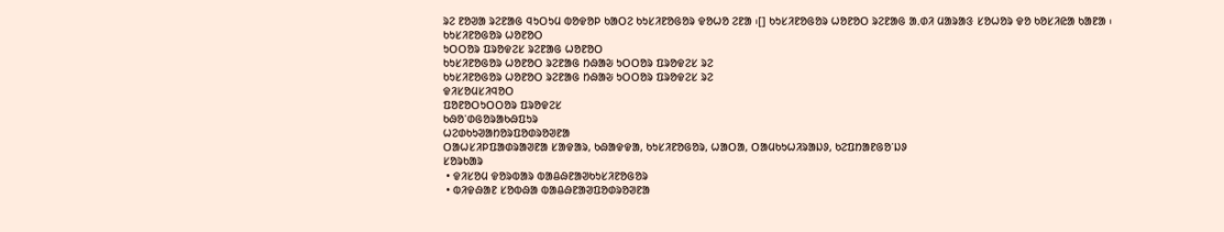ᱨᱮ ᱱᱚᱣᱟ ᱨᱮᱱᱟᱜ ᱧᱩᱛᱩᱢ ᱵᱚᱫᱚᱞ ᱠᱟᱛᱮ ᱠᱩᱥᱤᱱᱚᱜᱚᱨ ᱫᱚᱦᱚ ᱮᱱᱟ ᱾[] ᱠᱩᱥᱤᱱᱚᱜᱚᱨ ᱦᱚᱱᱚᱛ ᱨᱮᱱᱟᱜ ᱟᱹᱰᱤ ᱢᱟᱨᱟᱝ ᱥᱚᱦᱚᱨ ᱫᱚ ᱠᱚᱥᱤᱭᱟ ᱠᱟᱱᱟ ᱾
ᱠᱩᱥᱤᱱᱚᱜᱚᱨ ᱦᱚᱱᱚᱛ
ᱩᱛᱛᱚᱨ ᱯᱨᱚᱫᱮᱥ ᱨᱮᱱᱟᱜ ᱦᱚᱱᱚᱛ
ᱠᱩᱥᱤᱱᱚᱜᱚᱨ ᱦᱚᱱᱚᱛ ᱨᱮᱱᱟᱜ ᱴᱷᱟᱶ ᱩᱛᱛᱚᱨ ᱯᱨᱚᱫᱮᱥ ᱨᱮ
ᱠᱩᱥᱤᱱᱚᱜᱚᱨ ᱦᱚᱱᱚᱛ ᱨᱮᱱᱟᱜ ᱴᱷᱟᱶ ᱩᱛᱛᱚᱨ ᱯᱨᱚᱫᱮᱥ ᱨᱮ
ᱫᱤᱥᱚᱢᱥᱤᱧᱚᱛ
ᱯᱚᱱᱚᱛᱩᱛᱛᱚᱨ ᱯᱨᱚᱫᱮᱥ
ᱠᱷᱚᱸᱰᱜᱚᱨᱟᱠᱷᱯᱩᱨ
ᱦᱮᱰᱠᱩᱣᱟᱴᱚᱨᱯᱚᱰᱨᱚᱣᱱᱟ
ᱛᱟᱦᱥᱤᱞᱯᱟᱰᱨᱟᱣᱱᱟ ᱥᱟᱫᱟᱨ, ᱠᱷᱟᱫᱫᱟ, ᱠᱩᱥᱤᱱᱚᱜᱚᱨ, ᱦᱟᱛᱟ, ᱛᱟᱢᱠᱩᱦᱤᱨᱟᱡᱽ, ᱠᱮᱯᱴᱟᱱᱜᱚᱸᱡᱽ
ᱥᱚᱨᱠᱟᱨ
 • ᱫᱤᱥᱚᱢ ᱫᱚᱨᱵᱟᱨ ᱵᱟᱪᱷᱱᱟᱣᱠᱩᱥᱤᱱᱚᱜᱚᱨ
 • ᱵᱤᱫᱷᱟᱱ ᱥᱚᱵᱷᱟ ᱵᱟᱪᱷᱱᱟᱣᱯᱚᱰᱨᱚᱣᱱᱟ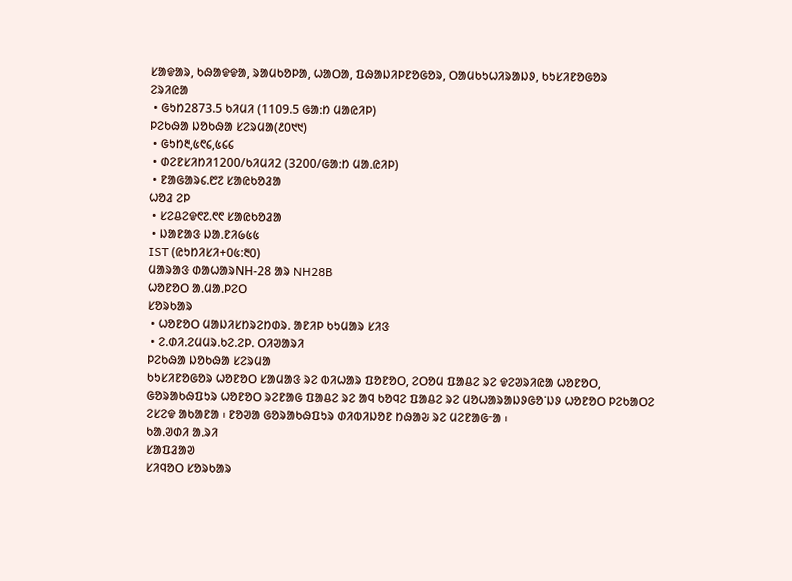ᱥᱟᱫᱟᱨ, ᱠᱷᱟᱫᱫᱟ, ᱨᱟᱢᱠᱚᱞᱟ, ᱦᱟᱛᱟ, ᱯᱷᱟᱡᱤᱞᱱᱚᱜᱚᱨ, ᱛᱟᱢᱠᱩᱦᱤᱨᱟᱡᱽ, ᱠᱩᱥᱤᱱᱚᱜᱚᱨ
ᱮᱨᱤᱭᱟ
 • ᱜᱩᱴ2873.5 ᱠᱤᱢᱤ (1109.5 ᱜᱟᱺᱴ ᱢᱟᱭᱤᱞ)
ᱞᱮᱠᱷᱟ ᱡᱚᱠᱷᱟ ᱥᱮᱨᱢᱟ(᱒᱐᱑᱑)
 • ᱜᱩᱴ᱓,᱕᱖᱔,᱕᱔᱔
 • ᱰᱮᱱᱥᱤᱴᱤ1200/ᱠᱤᱢᱤ2 (3200/ᱜᱟᱺᱴ ᱢᱟᱹᱭᱤᱞ)
 • ᱱᱟᱜᱟᱨ᱔.᱘᱗ ᱥᱟᱭᱠᱚᱲᱟ
ᱦᱚᱲ ᱮᱞ
 • ᱥᱮᱪᱮᱫ᱖᱗.᱖᱖ ᱥᱟᱭᱠᱚᱲᱟ
 • ᱡᱟᱱᱟᱝ ᱡᱟᱹᱱᱤ᱙᱕᱕
IST (ᱭᱩᱴᱤᱥᱤ+᱐᱕:᱓᱐)
ᱢᱟᱨᱟᱝ ᱰᱟᱦᱟᱨNH-28 ᱟᱨ NH28B
ᱦᱚᱱᱚᱛ ᱟᱹᱢᱟᱹᱞᱮᱛ
ᱥᱚᱨᱠᱟᱨ
 • ᱦᱚᱱᱚᱛ ᱢᱟᱡᱤᱥᱴᱨᱮᱴᱰᱨᱹ ᱟᱱᱤᱞ ᱠᱩᱢᱟᱨ ᱥᱤᱝ
 • ᱮ.ᱰᱤ.ᱮᱢᱢᱨ.ᱠᱮ.ᱮᱞ. ᱛᱤᱣᱟᱨᱤ
ᱞᱮᱠᱷᱟ ᱡᱚᱠᱷᱟ ᱥᱮᱨᱢᱟ
ᱠᱩᱥᱤᱱᱚᱜᱚᱨ ᱦᱚᱱᱚᱛ ᱥᱟᱢᱟᱝ ᱨᱮ ᱵᱤᱦᱟᱨ ᱯᱚᱱᱚᱛ, ᱮᱛᱚᱢ ᱯᱟᱪᱮ ᱨᱮ ᱫᱮᱣᱨᱤᱭᱟ ᱦᱚᱱᱚᱛ, ᱜᱚᱨᱟᱠᱷᱯᱩᱨ ᱦᱚᱱᱚᱛ ᱨᱮᱱᱟᱜ ᱯᱟᱪᱮ ᱨᱮ ᱟᱧ ᱠᱚᱧᱮ ᱯᱟᱪᱮ ᱨᱮ ᱢᱚᱦᱟᱨᱟᱡᱽᱜᱚᱸᱡᱽ ᱦᱚᱱᱚᱛ ᱞᱮᱠᱟᱛᱮ ᱮᱥᱮᱫ ᱟᱠᱟᱱᱟ ᱾ ᱱᱚᱣᱟ ᱜᱚᱨᱟᱠᱷᱯᱩᱨ ᱰᱤᱵᱤᱡᱚᱱ ᱴᱷᱟᱶ ᱨᱮ ᱢᱮᱱᱟᱜᱼᱟ ᱾
ᱠᱟᱹᱣᱰᱤ ᱟᱹᱨᱤ
ᱥᱟᱯᱲᱟᱣ
ᱥᱤᱧᱚᱛ ᱥᱚᱨᱠᱟᱨ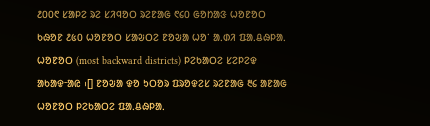᱒᱐᱐᱖ ᱥᱟᱞᱮ ᱨᱮ ᱥᱤᱧᱚᱛ ᱨᱮᱱᱟᱜ ᱖᱔᱐ ᱜᱚᱴᱟᱝ ᱦᱚᱱᱚᱛ ᱠᱷᱚᱱ ᱒᱕᱐ ᱦᱚᱱᱚᱛ ᱥᱟᱶᱛᱮ ᱱᱚᱶᱟ ᱦᱚᱸ ᱟᱹᱰᱤ ᱯᱟᱹᱪᱷᱞᱟᱹ ᱦᱚᱱᱚᱛ (most backward districts) ᱞᱮᱠᱟᱛᱮ ᱥᱮᱞᱮᱫ ᱟᱠᱟᱫᱼᱟᱭ ᱾[] ᱱᱚᱶᱟ ᱫᱚ ᱩᱛᱚᱨ ᱯᱨᱚᱫᱮᱥ ᱨᱮᱱᱟᱜ ᱓᱔ ᱟᱱᱟᱜ ᱦᱚᱱᱚᱛ ᱞᱮᱠᱟᱛᱮ ᱯᱟᱹᱪᱷᱞᱟᱹ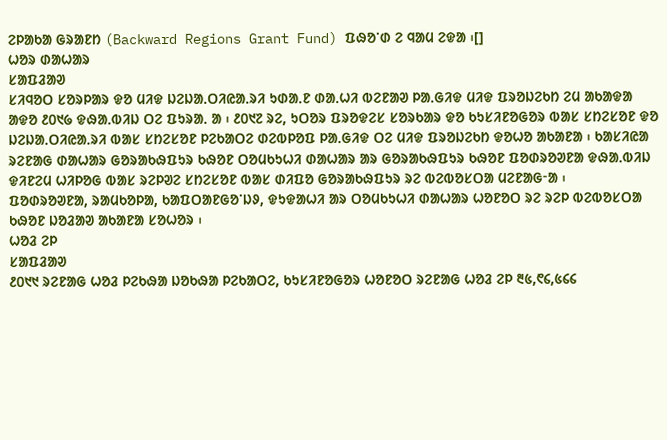ᱮᱞᱟᱠᱟ ᱜᱨᱟᱱᱴ (Backward Regions Grant Fund) ᱯᱷᱚᱸᱰ ᱮ ᱧᱟᱢ ᱮᱫᱟ ᱾[]
ᱦᱚᱨ ᱰᱟᱦᱟᱨ
ᱥᱟᱯᱲᱟᱣ
ᱥᱤᱧᱚᱛ ᱥᱚᱨᱞᱟᱨ ᱫᱚ ᱢᱤᱫ ᱡᱮᱡᱟᱹᱛᱤᱭᱟᱹᱨᱤ ᱩᱰᱟᱹᱱ ᱰᱟᱹᱦᱤ ᱵᱮᱱᱟᱣ ᱞᱟᱹᱜᱤᱫ ᱢᱤᱫ ᱯᱨᱚᱡᱮᱠᱴ ᱮᱢ ᱟᱠᱟᱫᱟ ᱟᱫᱚ ᱒᱐᱑᱙ ᱫᱷᱟᱹᱵᱤᱡ ᱛᱮ ᱯᱩᱨᱟᱹ ᱟ ᱾ ᱒᱐᱑᱗ ᱨᱮ, ᱩᱛᱚᱨ ᱯᱨᱚᱫᱮᱥ ᱥᱚᱨᱠᱟᱨ ᱫᱚ ᱠᱩᱥᱤᱱᱚᱜᱚᱨ ᱵᱟᱥ ᱥᱴᱮᱥᱚᱱ ᱫᱚ ᱡᱮᱡᱟᱹᱛᱤᱭᱟᱹᱨᱤ ᱵᱟᱥ ᱥᱴᱮᱥᱚᱱ ᱞᱮᱠᱟᱛᱮ ᱰᱮᱵᱞᱚᱯ ᱞᱟᱹᱜᱤᱫ ᱛᱮ ᱢᱤᱫ ᱯᱨᱚᱡᱮᱠᱴ ᱫᱚᱦᱚ ᱟᱠᱟᱱᱟ ᱾ ᱠᱟᱥᱤᱭᱟ ᱨᱮᱱᱟᱜ ᱰᱟᱦᱟᱨ ᱜᱚᱨᱟᱠᱷᱯᱩᱨ ᱠᱷᱚᱱ ᱛᱚᱢᱠᱩᱦᱤ ᱰᱟᱦᱟᱨ ᱟᱨ ᱜᱚᱨᱟᱠᱷᱯᱩᱨ ᱠᱷᱚᱱ ᱯᱚᱰᱨᱚᱣᱱᱟ ᱫᱷᱟᱹᱵᱤᱡ ᱫᱤᱱᱮᱢ ᱦᱤᱞᱚᱜ ᱵᱟᱥ ᱨᱮᱞᱣᱮ ᱥᱴᱮᱥᱚᱱ ᱵᱟᱥ ᱰᱤᱯᱚ ᱜᱚᱨᱟᱠᱷᱯᱩᱨ ᱨᱮ ᱵᱮᱵᱚᱥᱛᱟ ᱢᱮᱱᱟᱜᱼᱟ ᱾
ᱯᱚᱰᱨᱚᱣᱱᱟ, ᱨᱟᱢᱠᱚᱞᱟ, ᱠᱟᱯᱛᱟᱱᱜᱚᱸᱡᱽ, ᱫᱩᱫᱟᱦᱤ ᱟᱨ ᱛᱚᱢᱠᱩᱦᱤ ᱰᱟᱦᱟᱨ ᱦᱚᱱᱚᱛ ᱨᱮ ᱨᱮᱞ ᱵᱮᱵᱚᱥᱛᱟ ᱠᱷᱚᱱ ᱡᱚᱲᱟᱣ ᱟᱠᱟᱱᱟ ᱥᱚᱦᱚᱨ ᱾
ᱦᱚᱲ ᱮᱞ
ᱥᱟᱯᱲᱟᱣ
᱒᱐᱑᱑ ᱨᱮᱱᱟᱜ ᱦᱚᱲ ᱞᱮᱠᱷᱟ ᱡᱚᱠᱷᱟ ᱞᱮᱠᱟᱛᱮ, ᱠᱩᱥᱤᱱᱚᱜᱚᱨ ᱦᱚᱱᱚᱛ ᱨᱮᱱᱟᱜ ᱦᱚᱲ ᱮᱞ ᱓᱕,᱖᱔,᱕᱔᱔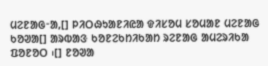ᱢᱮᱱᱟᱜᱼᱟ,[] ᱞᱤᱛᱷᱩᱟᱱᱤᱭᱟ ᱫᱤᱥᱚᱢ ᱥᱚᱢᱟᱱ ᱢᱮᱱᱟᱜ ᱠᱚᱣᱟ[] ᱟᱨᱵᱟᱝ ᱠᱚᱱᱮᱠᱴᱤᱠᱟᱴ ᱨᱮᱱᱟᱜ ᱟᱢᱮᱨᱤᱠᱟ ᱯᱚᱱᱚᱛ ᱾[] ᱱᱚᱣᱟ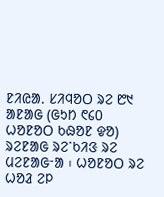ᱱᱤᱭᱟᱹ ᱥᱤᱧᱚᱛ ᱨᱮ ᱘᱑ ᱟᱱᱟᱜ (ᱜᱩᱴ ᱖᱔᱐ ᱦᱚᱱᱚᱛ ᱠᱷᱚᱱ ᱫᱚ) ᱨᱮᱱᱟᱜ ᱨᱮᱸᱠᱤᱝ ᱨᱮ ᱢᱮᱱᱟᱜᱼᱟ ᱾ ᱦᱚᱱᱚᱛ ᱨᱮ ᱦᱚᱲ ᱮᱞ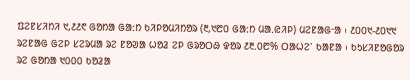ᱯᱮᱱᱥᱤᱴᱤ ᱑,᱒᱒᱖ ᱜᱚᱴᱟ ᱜᱟᱺᱴ ᱠᱤᱞᱚᱢᱤᱴᱚᱨ (᱓,᱑᱘᱐ ᱜᱟᱺᱴ ᱢᱟᱹᱭᱤᱞ) ᱢᱮᱱᱟᱜᱼᱟ ᱾ ᱒᱐᱐᱑-᱒᱐᱑᱑ ᱨᱮᱱᱟᱜ ᱜᱮᱞ ᱥᱮᱨᱢᱟ ᱨᱮ ᱱᱚᱣᱟ ᱦᱚᱲ ᱮᱞ ᱜᱨᱚᱛᱷ ᱫᱚᱨ ᱒᱓.᱐᱘% ᱛᱟᱦᱮᱸ ᱠᱟᱱᱟ ᱾ ᱠᱩᱥᱤᱱᱚᱜᱚᱨ ᱨᱮ ᱜᱚᱴᱟ ᱑᱐᱐᱐ ᱠᱚᱲᱟ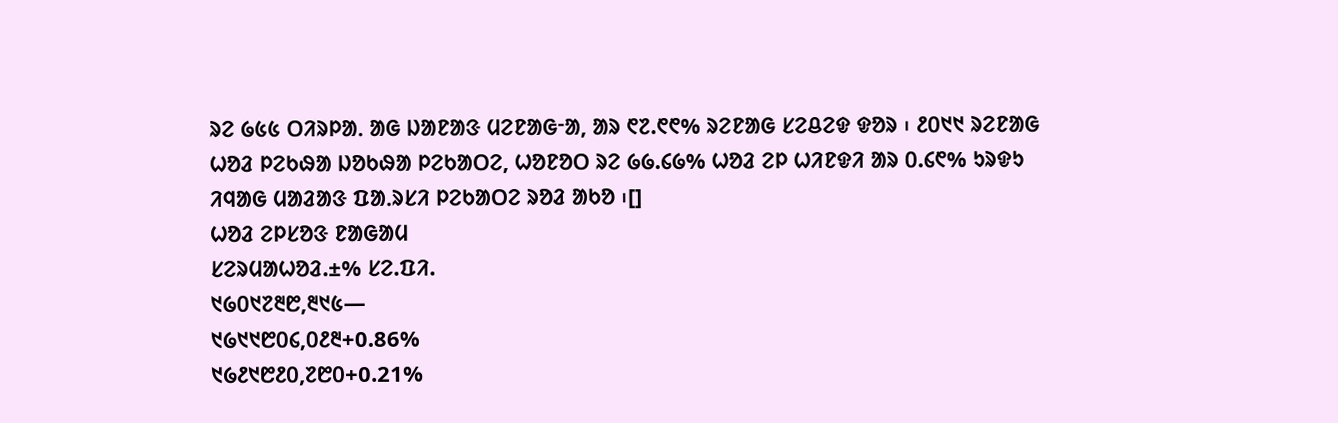ᱨᱮ ᱙᱕᱕ ᱛᱤᱨᱞᱟᱹ ᱟᱜ ᱡᱟᱱᱟᱝ ᱢᱮᱱᱟᱜᱼᱟ, ᱟᱨ ᱖᱗.᱖᱖% ᱨᱮᱱᱟᱜ ᱥᱮᱪᱮᱫ ᱫᱚᱨ ᱾ ᱒᱐᱑᱑ ᱨᱮᱱᱟᱜ ᱦᱚᱲ ᱞᱮᱠᱷᱟ ᱡᱚᱠᱷᱟ ᱞᱮᱠᱟᱛᱮ, ᱦᱚᱱᱚᱛ ᱨᱮ ᱙᱙.᱔᱙% ᱦᱚᱲ ᱮᱞ ᱦᱤᱱᱫᱤ ᱟᱨ ᱐.᱔᱖% ᱩᱨᱫᱩ ᱤᱧᱟᱜ ᱢᱟᱲᱟᱝ ᱯᱟᱹᱨᱥᱤ ᱞᱮᱠᱟᱛᱮ ᱨᱚᱲ ᱟᱠᱚ ᱾[]
ᱦᱚᱲ ᱮᱞᱥᱚᱝ ᱱᱟᱜᱟᱢ
ᱥᱮᱨᱢᱟᱦᱚᱲ.±% ᱥᱮ.ᱯᱤ.
᱑᱙᱐᱑᱗᱓᱘,᱓᱑᱕—
᱑᱙᱑᱑᱘᱐᱔,᱐᱒᱓+0.86%
᱑᱙᱒᱑᱘᱒᱐,᱗᱘᱐+0.21%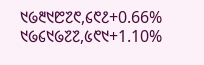᱑᱙᱓᱑᱘᱗᱖,᱔᱖᱒+0.66%
᱑᱙᱔᱑᱙᱗᱗,᱕᱖᱑+1.10%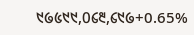᱑᱙᱕᱑᱑,᱐᱔᱓,᱔᱑᱙+0.65%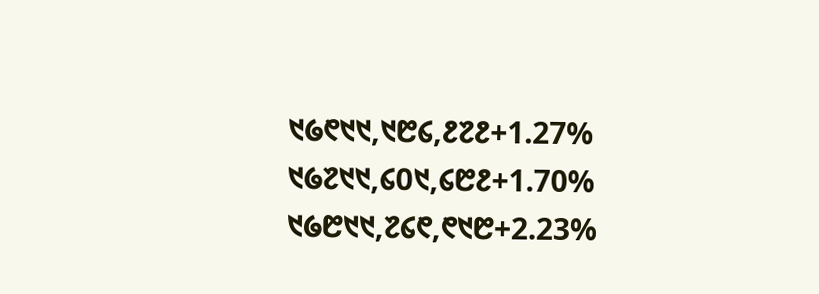᱑᱙᱖᱑᱑,᱑᱘᱔,᱒᱗᱒+1.27%
᱑᱙᱗᱑᱑,᱔᱐᱑,᱔᱘᱒+1.70%
᱑᱙᱘᱑᱑,᱗᱔᱖,᱖᱑᱘+2.23%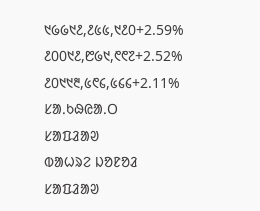᱑᱙᱙᱑᱒,᱒᱕᱕,᱑᱒᱐+2.59%
᱒᱐᱐᱑᱒,᱘᱙᱑,᱖᱖᱗+2.52%
᱒᱐᱑᱑᱓,᱕᱖᱔,᱕᱔᱔+2.11%
ᱥᱟᱹᱠᱷᱭᱟᱹᱛ
ᱥᱟᱯᱲᱟᱣ
ᱵᱟᱦᱨᱮ ᱡᱚᱱᱚᱲ
ᱥᱟᱯᱲᱟᱣ